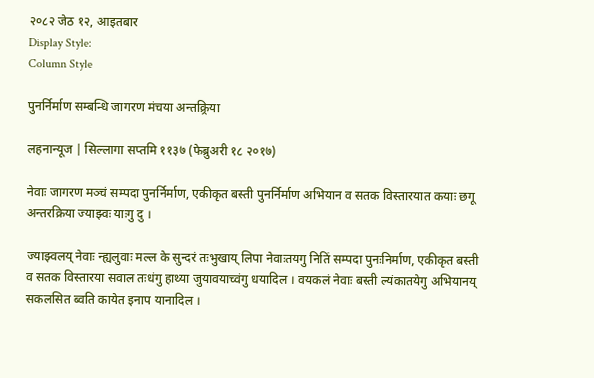२०८२ जेठ १२, आइतबार
Display Style:
Column Style

पुनर्निर्माण सम्बन्धि जागरण मंचया अन्तक्र्रिया

लहनान्यूज | सिल्लागा सप्तमि ११३७ (फेब्रुअरी १८ २०१७)

नेवाः जागरण मञ्चं सम्पदा पुनर्निर्माण, एकीकृत बस्ती पुनर्निर्माण अभियान व सतक विस्तारयात कयाः छगू अन्तरक्रिया ज्याझ्वः याःगु दु ।

ज्याझ्वलय् नेवाः न्ह्यलुवाः मल्ल के सुन्दरं तःभुखाय् लिपा नेवाःतयगु नितिं सम्पदा पुनःनिर्माण, एकीकृत बस्ती व सतक विस्तारया सवाल तःधंगु हाथ्या जुयावयाच्वंगु धयादिल । वयकलं नेवाः बस्ती ल्यंकातयेगु अभियानय् सकलसित ब्वति कायेत इनाप यानादिल ।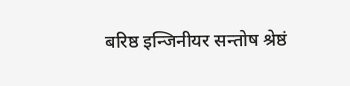बरिष्ठ इन्जिनीयर सन्तोष श्रेष्ठं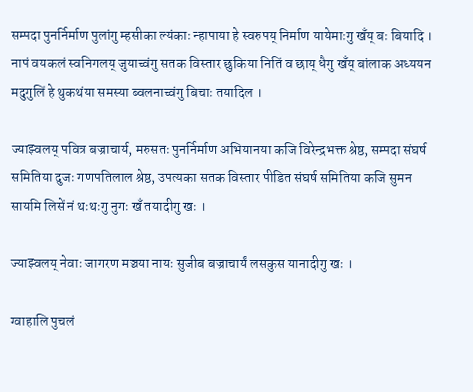सम्पदा पुनर्निर्माण पुलांगु म्हसीका ल्यंकाः न्हापाया हे स्वरुपय् निर्माण यायेमाःगु खँय् बः बियादि । नापं वयकलं स्वनिगलय् जुयाच्वंगु सतक विस्तार छुकिया नितिं व छाय् धैगु खँय् बांलाक अध्ययन मदुगुलिं हे थुकथंया समस्या ब्वलनाच्वंगु बिचाः तयादिल ।

ज्याझ्वलय् पवित्र बज्राचार्य, मरुसतः पुनर्निर्माण अभियानया कजि विरेन्द्रभक्त श्रेष्ठ, सम्पदा संघर्ष समितिया दुजः गणपतिलाल श्रेष्ठ, उपत्यका सतक विस्तार पीडित संघर्ष समितिया कजि सुमन सायमि लिसें नं थःथःगु नुगः खँ तयादीगु खः ।

ज्याझ्वलय् नेवाः जागरण मञ्चया नायः सुजीब बज्राचार्यं लसकुस यानादीगु खः ।

ग्वाहालि पुचलं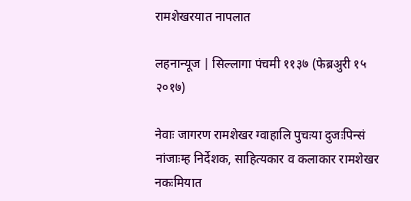रामशेखरयात नापलात

लहनान्यूज | सिल्लागा पंचमी ११३७ (फेब्रअुरी १५ २०१७)

नेवाः जागरण रामशेखर ग्वाहालि पुचःया दुजःपिन्सं नांजाःम्ह निर्देशक, साहित्यकार व कलाकार रामशेखर नकःमियात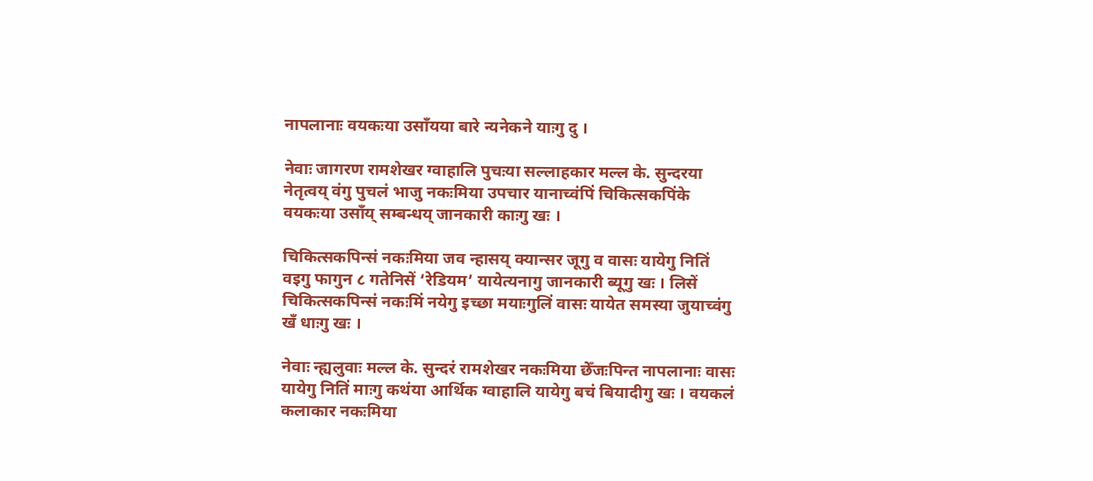नापलानाः वयकःया उसाँयया बारे न्यनेकने याःगु दु ।

नेवाः जागरण रामशेखर ग्वाहालि पुचःया सल्लाहकार मल्ल के. सुन्दरया नेतृत्वय् वंगु पुचलं भाजु नकःमिया उपचार यानाच्वंपिं चिकित्सकपिंके वयकःया उसाँय् सम्बन्धय् जानकारी काःगु खः ।

चिकित्सकपिन्सं नकःमिया जव न्हासय् क्यान्सर जूगु व वासः यायेगु नितिं वइगु फागुन ८ गतेनिसें ‘रेडियम’ यायेत्यनागु जानकारी ब्यूगु खः । लिसें चिकित्सकपिन्सं नकःमिं नयेगु इच्छा मयाःगुलिं वासः यायेत समस्या जुयाच्वंगु खँ धाःगु खः ।

नेवाः न्ह्यलुवाः मल्ल के. सुन्दरं रामशेखर नकःमिया छेँजःपिन्त नापलानाः वासः यायेगु नितिं माःगु कथंया आर्थिक ग्वाहालि यायेगु बचं बियादीगु खः । वयकलं कलाकार नकःमिया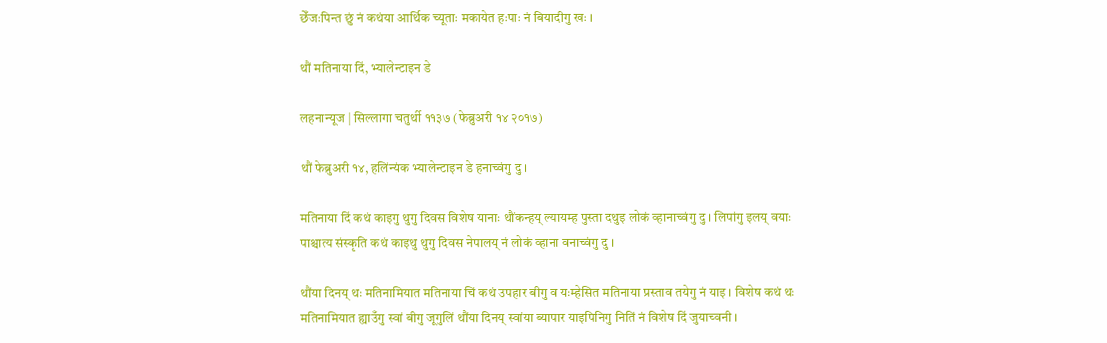छेँजःपिन्त छुं नं कथंया आर्थिक च्यूताः मकायेत हःपाः नं बियादीगु खः ।

थौं मतिनाया दिं, भ्यालेन्टाइन डे

लहनान्यूज | सिल्लागा चतुर्थी ११३७ (फेब्रुअरी १४ २०१७)

थौं फेब्रुअरी १४, हलिंन्यंक भ्यालेन्टाइन डे हनाच्वंगु दु ।

मतिनाया दिं कथं काइगु थुगु दिवस विशेष यानाः थौंकन्हय् ल्यायम्ह पुस्ता दथुइ लोकं व्हानाच्वंगु दु । लिपांगु इलय् वयाः पाश्चात्य संस्कृति कथं काइथु थुगु दिवस नेपालय् नं लोकं व्हाना वनाच्वंगु दु ।

थौंया दिनय् थः मतिनामियात मतिनाया चिं कथं उपहार बीगु व यःम्हेसित मतिनाया प्रस्ताव तयेगु नं याइ । विशेष कथं थः मतिनामियात ह्याउँगु स्वां बीगु जूगुलिं थौंया दिनय् स्वांया ब्यापार याइपिनिगु नितिं नं विशेष दिं जुयाच्वनी ।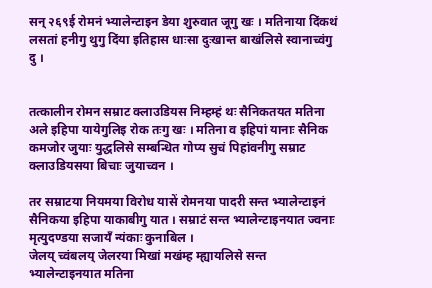सन् २६९ई रोमनं भ्यालेन्टाइन डेया शुरुवात जूगु खः । मतिनाया दिंकथं लसतां हनीगु थुगु दिंया इतिहास धाःसा दुःखान्त बाखंलिसे स्वानाच्वंगु दु ।


तत्कालीन रोमन सम्राट क्लाउडियस निम्हम्हं थः सैनिकतयत मतिना अले इहिपा यायेगुलिइ रोक तःगु खः । मतिना व इहिपां यानाः सैनिक कमजोर जुयाः युद्धलिसे सम्बन्धित गोप्य सुचं पिहांवनीगु सम्राट क्लाउडियसया बिचाः जुयाच्वन ।

तर सम्राटया नियमया विरोध यासें रोमनया पादरी सन्त भ्यालेन्टाइनं सैनिकया इहिपा याकाबीगु यात । सम्राटं सन्त भ्यालेन्टाइनयात ज्वनाः मृत्युदण्डया सजायँ न्यंकाः कुनाबिल ।
जेलय् च्वंबलय् जेलरया मिखां मखंम्ह म्ह्यायलिसे सन्त भ्यालेन्टाइनयात मतिना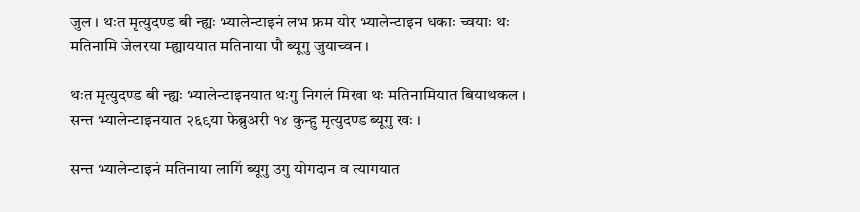जुल । थःत मृत्युदण्ड बी न्ह्यः भ्यालेन्टाइनं लभ फ्रम योर भ्यालेन्टाइन धकाः च्वयाः थः मतिनामि जेलरया म्ह्याययात मतिनाया पौ ब्यूगु जुयाच्वन ।

थःत मृत्युदण्ड बी न्ह्यः भ्यालेन्टाइनयात थःगु निगलं मिखा थः मतिनामियात बियाथकल । सन्त भ्यालेन्टाइनयात २६९या फेब्रुअरी १४ कुन्हु मृत्युदण्ड ब्यूगु खः ।

सन्त भ्यालेन्टाइनं मतिनाया लागिं ब्यूगु उगु योगदान व त्यागयात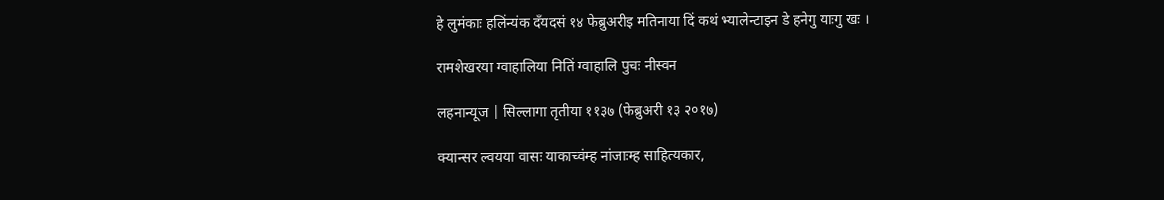हे लुमंकाः हलिंन्यंक दँयदसं १४ फेब्रुअरीइ मतिनाया दिं कथं भ्यालेन्टाइन डे हनेगु याःगु खः ।

रामशेखरया ग्वाहालिया नितिं ग्वाहालि पुचः नीस्वन

लहनान्यूज | सिल्लागा तृतीया ११३७ (फेब्रुअरी १३ २०१७)

क्यान्सर ल्वयया वासः याकाच्वंम्ह नांजाःम्ह साहित्यकार,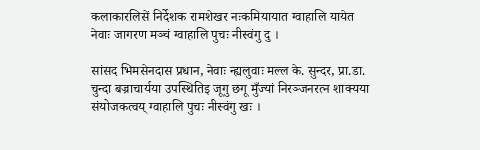कलाकारलिसें निर्देशक रामशेखर नःकमियायात ग्वाहालि यायेत नेवाः जागरण मञ्चं ग्वाहालि पुचः नीस्वंगु दु ।

सांसद भिमसेनदास प्रधान, नेवाः न्ह्यलुवाः मल्ल के. सुन्दर, प्रा.डा. चुन्दा बज्राचार्यया उपस्थितिइ जूगु छगू मुँज्यां निरञ्जनरत्न शाक्यया संयोजकत्वय् ग्वाहालि पुचः नीस्वंगु खः ।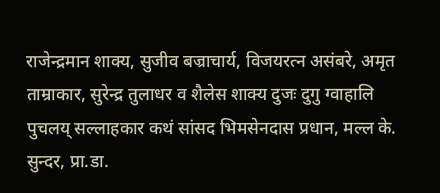राजेन्द्रमान शाक्य, सुजीव बज्राचार्य, विजयरत्न असंबरे, अमृत ताम्राकार, सुरेन्द्र तुलाधर व शैलेस शाक्य दुजः दुगु ग्वाहालि पुचलय् सल्लाहकार कथं सांसद भिमसेनदास प्रधान, मल्ल के. सुन्दर, प्रा.डा.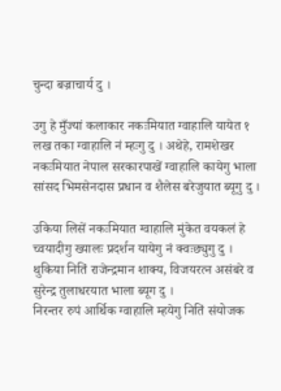चुन्दा बज्राचार्य दु ।

उगु हे मुँज्यां कलाकार नकःमियात ग्वाहालि यायेत १ लख तका ग्वाहालि नं म्हःगु दु । अथेहे, रामशेखर नकःमियात नेपाल सरकारपाखें ग्वाहालि कायेगु भाला सांसद भिमसेनदास प्रधान व शैलेस बरेजुयात ब्यूगु दु ।

उकिया लिसें नकःमियात ग्वाहालि मुंकेत वयकलं हे च्वयादीगु ख्यालः प्रदर्शन यायेगु नं क्वःछ्युगु दु । थुकिया नितिं राजेन्द्रमान शाक्य, विजयरत्न असंबरे व सुरेन्द्र तुलाधरयात भाला ब्यूग दु ।
निरन्तर रुपं आर्थिक ग्वाहालि म्हयेगु नितिं संयोजक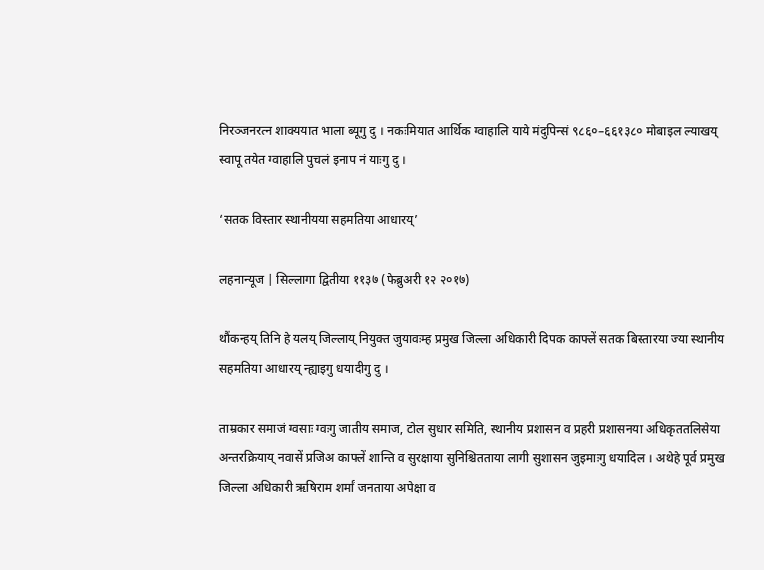निरञ्जनरत्न शाक्ययात भाला ब्यूगु दु । नकःमियात आर्थिक ग्वाहालि याये मंदुपिन्सं ९८६०–६६१३८० मोबाइल ल्याखय् स्वापू तयेत ग्वाहालि पुचलं इनाप नं याःगु दु ।

‘सतक विस्तार स्थानीयया सहमतिया आधारय्’

लहनान्यूज | सिल्लागा द्वितीया ११३७ (फेब्रुअरी १२ २०१७)

थौंकन्हय् तिनि हे यलय् जिल्लाय् नियुक्त जुयावःम्ह प्रमुख जिल्ला अधिकारी दिपक काफ्लें सतक बिस्तारया ज्या स्थानीय सहमतिया आधारय् न्ह्याइगु धयादीगु दु ।

ताम्रकार समाजं ग्वसाः ग्वःगु जातीय समाज, टोल सुधार समिति, स्थानीय प्रशासन व प्रहरी प्रशासनया अधिकृततलिसेया अन्तरक्रियाय् नवासें प्रजिअ काफ्लें शान्ति व सुरक्षाया सुनिश्चितताया लागी सुशासन जुइमाःगु धयादिल । अथेहे पूर्व प्रमुख जिल्ला अधिकारी ऋषिराम शर्मां जनताया अपेक्षा व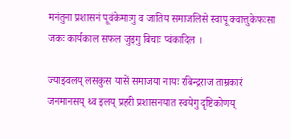मनंतुना प्रशासनं पूवंकेमाःगु व जातिय समाजलिसे स्वापू क्वात्तुकेफःसा जकः कार्यकाल सफल जुइगु बिचाः प्वंकादिल ।

ज्याझ्वलय् लसकुस यासें समाजया नायः रबिन्द्रराज ताम्रकारं जनमानसय् थ्व इलय् प्रहरी प्रशासनयात स्वयेगु दृष्टिकोणय्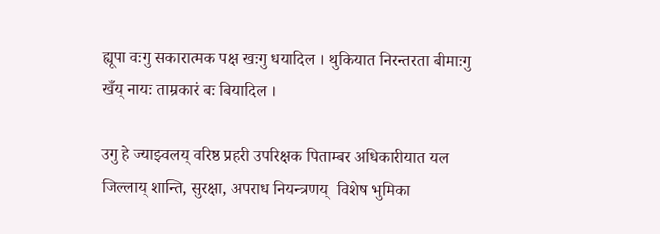ह्यूपा वःगु सकारात्मक पक्ष खःगु धयादिल । थुकियात निरन्तरता बीमाःगु खँय् नायः ताम्रकारं बः बियादिल ।

उगु हे ज्याझ्वलय् वरिष्ठ प्रहरी उपरिक्षक पिताम्बर अधिकारीयात यल जिल्लाय् शान्ति, सुरक्षा, अपराध नियन्त्रणय्  विशेष भुमिका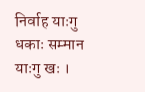निर्वाह याःगु धकाः सम्मान याःगु खः ।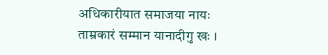अधिकारीयात समाजया नायः ताम्रकारं सम्मान यानादीगु खः ।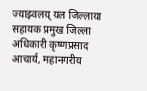ज्याझ्वलय् यल जिल्लाया सहायक प्रमुख जिल्ला अधिकारी कृष्णप्रसाद आचार्य, महानगरीय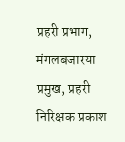प्रहरी प्रभाग, मंगलबजारया प्रमुख, प्रहरी निरिक्षक प्रकाश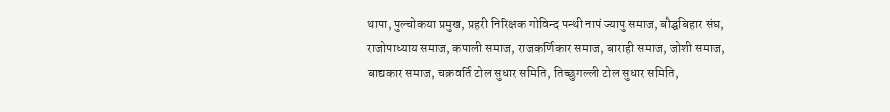थापा, पुल्चोकया प्रमुख, प्रहरी निरिक्षक गोविन्द पन्थी नापं ज्यापु समाज, बौद्घबिहार संघ, राजोपाध्याय समाज, कपाली समाज, राजकर्णिकार समाज, बाराही समाज, जोशी समाज, बाद्यकार समाज, चक्रवर्ति टोल सुधार समिति, तिच्छुगल्ली टोल सुधार समिति,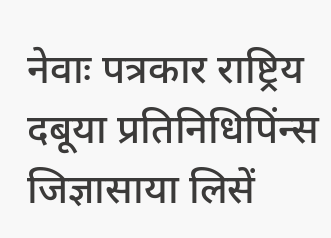नेवाः पत्रकार राष्ट्रिय दबूया प्रतिनिधिपिंन्स जिज्ञासाया लिसें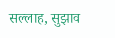सल्लाह, सुझाव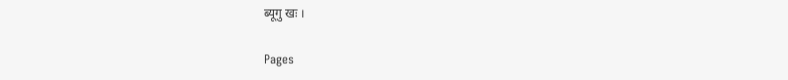ब्यूगु खः ।

Pages